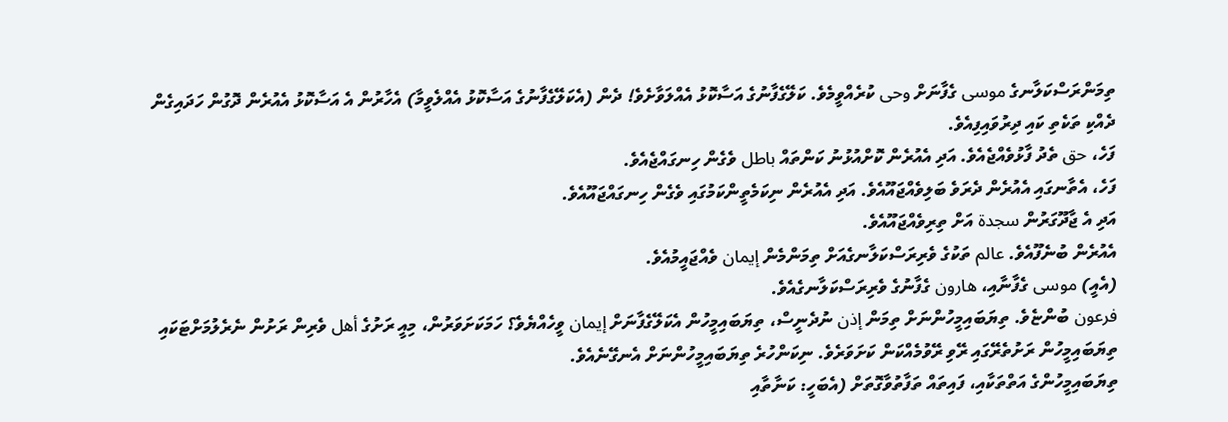ތިމަންރަސްކަލާނގެ موسى ގެފާނަށް وحى ކުރެއްވީމެވެ. ކަލޭގެފާނުގެ އަސާކޮޅު އެއްލަވާށެވެ! ދެން (އެކަލޭގެފާނުގެ އަސާކޮޅު އެއްލެވީމާ) އެހާރުން އެ އަސާކޮޅު އެއުރެން ދޮގުން ހަދައިގެން ދެއްކި ތަކެތި ކައި ދިރުވައިފިއެވެ.
ފަހެ، حق ތެދު ފާޅުވެއްޖެއެވެ. އަދި އެއުރެން ކޮށްއުޅުނު ކަންތައް باطل ވެގެން ހިނގައްޖެއެވެ.
ފަހެ، އެތާނގައި އެއުރެން ދެރަވެ ބަލިވެއްޖައޫއެވެ. އަދި އެއުރެން ނިކަމެތީންކަމުގައި ވެގެން ހިނގައްޖައޫއެވެ.
އަދި އެ ޖާދޫގަރުން سجدة އަށް ތިރިވެއްޖައޫއެވެ.
އެއުރެން ބުނެފޫއެވެ. عالم ތަކުގެ ވެރިރަސްކަލާނގެއަށް ތިމަންމެން إيمان ވެއްޖައީމުއެވެ.
(އެއީ) موسى ގެފާނާއި، هارون ގެފާނުގެ ވެރިރަސްކަލާނގެއެވެ.
فرعون ބުންޏެވެ. ތިޔަބައިމީހުންނަށް ތިމަން إذن ނުދެނީސް، ތިޔަބައިމީހުން އެކަލޭގެފާނަށް إيمان ވީހެއްޔެވެ؟ ހަމަކަށަވަރުން، މިއީ ރަށުގެ أهل ވެރިން ރަށުން ނެރެލުމަށްޓަކައި ތިޔަބައިމީހުން ރަށުތެރޭގައި ރޭވި ރޭވުމެއްކަން ކަށަވަރެވެ. ނިކަންހުރެ ތިޔަބައިމީހުންނަށް އެނގޭނެއެވެ.
ތިޔަބައިމީހުންގެ އަތްތަކާއި، ފައިތައް ތަފާތުވާގޮތަށް (އެބަހީ: ކަނާތާއި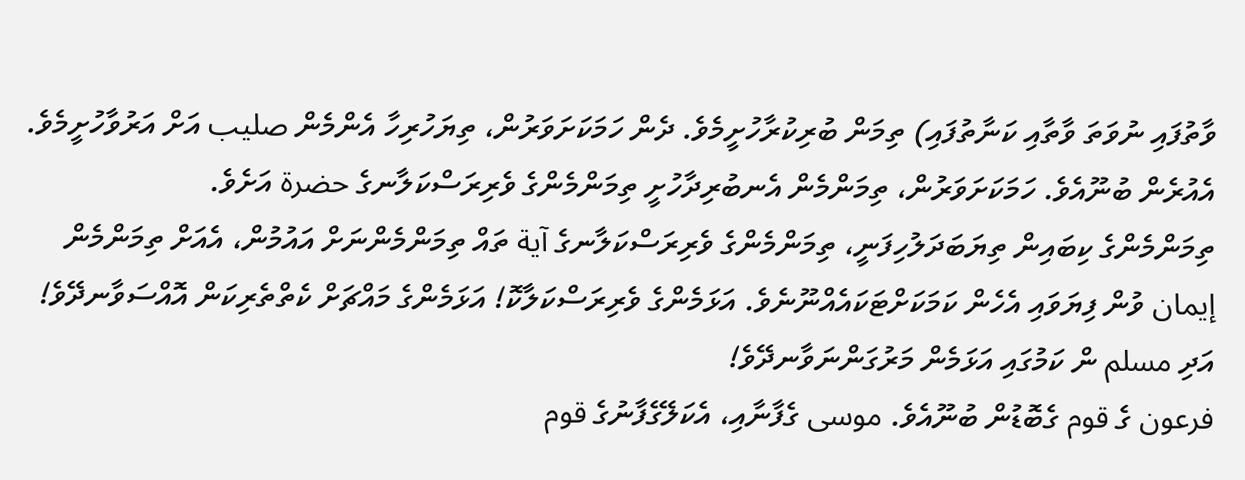ވާތުފައި ނުވަތަ ވާތާއި ކަނާތުފައި) ތިމަން ބުރިކުރާހުށީމެވެ. ދެން ހަމަކަށަވަރުން، ތިޔަހުރިހާ އެންމެން صليب އަށް އަރުވާހުށީމެވެ.
އެއުރެން ބުނޫއެވެ. ހަމަކަށަވަރުން، ތިމަންމެން އެނބުރިދާހުށީ ތިމަންމެންގެ ވެރިރަސްކަލާނގެ حضرة އަށެވެ.
ތިމަންމެންގެ ކިބައިން ތިޔަބަދަލުހިފަނީ، ތިމަންމެންގެ ވެރިރަސްކަލާނގެ آية ތައް ތިމަންމެންނަށް އައުމުން، އެއަށް ތިމަންމެން إيمان ވުން ފިޔަވައި އެހެން ކަމަކަށްޓަކައެއްނޫނެވެ. އަޅަމެންގެ ވެރިރަސްކަލާކޮ! އަޅަމެންގެ މައްޗަށް ކެތްތެރިކަން އޮއްސަވާނދޭވެ! އަދި مسلم ން ކަމުގައި އަޅަމެން މަރުގަންނަވާނދޭވެ!
فرعون ގެ قوم ގެބޮޑުން ބުނޫއެވެ. موسى ގެފާނާއި، އެކަލޭގެފާނުގެ قوم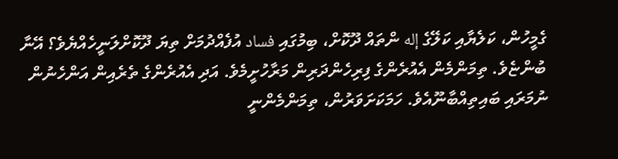ގެމީހުން، ކަލެޔާއި ކަލޭގެ إله ންތައް ދޫކޮށް، ބިމުގައި فساد އުފެއްދުމަށް ތިޔަ ދޫކޮށްލަނީހެއްޔެވެ؟ އޭނާ ބުންޏެވެ. ތިމަންމެން އެއުރެންގެ ފިރިހެންދަރިން މަރާހުށީމެވެ. އަދި އެއުރެންގެ ތެރެއިން އަންހެނުން ނުމަރައި ބައިތިއްބާނޫއެވެ. ހަމަކަށަވަރުން، ތިމަންމެންނީ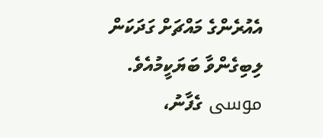އެއުރެންގެ މައްޗަށް ގަދަކަން ލިބިގެންވާ ބަޔަކީމުއެވެ.
موسى ގެފާނު،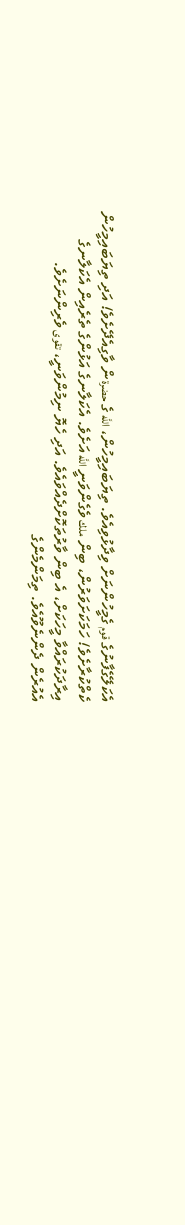އެކަލޭގެފާނުގެ قوم ގެމީހުންނަށް ވިދާޅުވިއެވެ. ތިޔަބައިމީހުން، اللَّه ގެ حضرة ން ވާގިއެދޭށެވެ! އަދި ތިޔަބައިމީހުން ކެތްކުރާށެވެ! ހަމަކަށަވަރުން، ބިން ملك ވެގެންވަނީ اللَّه އަށެވެ. އެކަލާނގެ އަޅުންގެ ތެރެއިން އެކަލާނގެ އިރާދަކުރައްވާ މީހަކަށް، އެ ބިން ވާރުތަކޮށްދެއްވައެވެ. އަދި ހެޔޮ ނިމުންވަނީ، تقوى ވެރިންނަށެވެ.
އެއުރެން ދެންނެވޫއެވެ. ތިމަންމެންގެ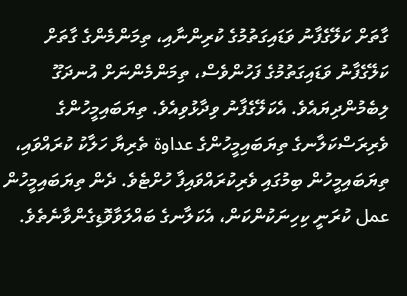ގާތަށް ކަލޭގެފާނު ވަޑައިގަތުމުގެ ކުރިންނާއި، ތިމަންމެންގެ ގާތަށް ކަލޭގެފާނު ވަޑައިގަތުމުގެ ފަހުންވެސް، ތިމަންމެންނަށް އުނދަގޫ ލިބެމުންދިޔައެވެ. އެކަލޭގެފާނު ވިދާޅުވިއެވެ. ތިޔަބައިމީހުންގެ ވެރިރަސްކަލާނގެ ތިޔަބައިމީހުންގެ عداوة ތެރިޔާ ހަލާކު ކުރައްވައި، ތިޔަބައިމީހުން ބިމުގައި ވެރިކުރައްވައިފާ ހުށްޓެވެ. ދެން ތިޔަބައިމީހުން عمل ކުރަނީ ކިހިނަކުންކަން، އެކަލާނގެ ބައްލަވާވޮޑިގެންވާނެތެވެ.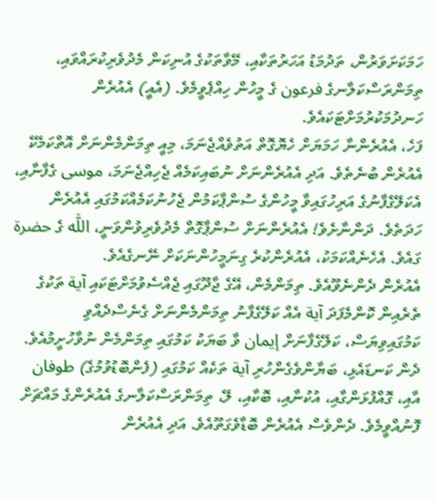ހަމަކަށަވަރުން، ތަދުމަޑު އަހަރުތަކާއި، މޭވާތަކުގެ އުނިކަން މެދުވެރިކުރައްވައި، ތިމަންރަސްކަލާނގެ فرعون ގެ މީހުން ހިއްޕެވީމެވެ. (އެއީ) އެއުރެން ހަނދުމަކުރުމަށްޓަކައެވެ.
ފަހެ، އެއުރެންނާ ހަމަޔަށް ހެޔޮގޮތް އަތުވެއްޖެނަމަ، މިއީ ތިމަންމެންނަށް އޮތްކަމެކޭ އެއުރެން ބުނެތެވެ. އަދި އެއުރެންނަށް ނުބައިކަމެއް ޖެހިއްޖެނަމަ، موسى ގެފާނާއި، އެކަލޭގެފާނުގެ އަރިހުގައިވާ މީހުންގެ ސުންޕާކަމުން ޖެހުނުކަމެއްކަމުގައި އެއުރެން ހަދަތެވެ. ދަންނާށެވެ! އެއުރެންނަށް ސުންޕާގޮތް މެދުވެރިވުންވަނީ، اللَّه ގެ حضرة ގައެވެ. އެހެނެއްކަމަކު، އެއުރެންކުރެ ގިނަމީހުންނަކަށް ނޭނގެއެވެ.
އެއުރެން ދެންނެވޫއެވެ. ތިމަންމެން، އޭގެ ޖާދޫގައި ޖެއްސެވުމަށްޓަކައި آية ތަކުގެ ތެރެއިން ކޮންމެފަދަ آية އެއް ކަލޭގެފާނު ތިމަންމެންނަށް ގެނެސްދެއްވި ކަމުގައިވިޔަސް، ކަލޭގެފާނަށް إيمان ވާ ބަޔަކު ކަމުގައި ތިމަންމެން ނުވާހުށީމުއެވެ.
ދެން ކަނޑައެޅި، ބަޔާންވެގެންހުރި آية ތަކެއް ކަމުގައި (ފެންބޮޑުވުމުގެ) طوفان އާއި، ގޮއްފުޅަންގާއި، އުކުނާއި، ބޮކާއި، ލޭ، ތިމަންރަސްކަލާނގެ އެއުރެންގެ މައްޗަށް ފޮނުއްވީމެވެ. ދެންވެސް އެއުރެން ބޮޑާވެގަތޫއެވެ. އަދި އެއުރެން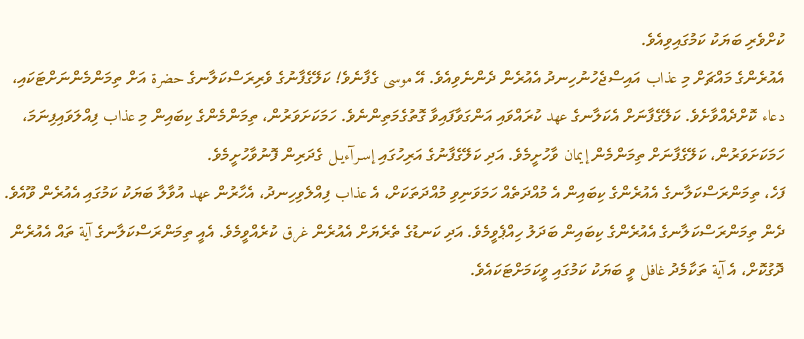ކުށްވެރި ބަޔަކު ކަމުގައިވިއެވެ.
އެއުރެންގެ މައްޗަށް މި عذاب އައިސްޖެހުނުހިނދު އެއުރެން ދެންނެވިއެވެ. އޭ موسى ގެފާނެވެ! ކަލޭގެފާނުގެ ވެރިރަސްކަލާނގެ حضرة އަށް ތިމަންމެންނަށްޓަކައި، دعاء ކޮށްދެއްވާށެވެ. ކަލޭގެފާނަށް އެކަލާނގެ عهد ކުރައްވައި އަންގަވާފައިވާ ގޮތުގެމަތިންނެވެ. ހަމަކަށަވަރުން، ތިމަންމެންގެ ކިބައިން މި عذاب ފިއްލަވައިފިނަމަ، ހަމަކަށަވަރުން، ކަލޭގެފާނަށް ތިމަންމެން إيمان ވާހުށީމެވެ. އަދި ކަލޭގެފާނުގެ އަރިހުގައި إسـرآءيـل ގެދަރިން ފޮނުވާހުށީމެވެ.
ފަހެ، ތިމަންރަސްކަލާނގެ އެއުރެންގެ ކިބައިން އެ މުއްދަތެއް ހަމަވަނިވި މުއްދަތަކަށް، އެ عذاب ފިއްލެވިހިނދު، އެހާރުން عهد އުވާލާ ބަޔަކު ކަމުގައި އެއުރެން ވޫއެވެ.
ދެން ތިމަންރަސްކަލާނގެ އެއުރެންގެ ކިބައިން ބަދަލު ހިއްޕެވީމެވެ. އަދި ކަނޑުގެ ތެރެޔަށް އެއުރެން غرق ކުރެއްވީމެވެ. އެއީ ތިމަންރަސްކަލާނގެ آية ތައް އެއުރެން ދޮގުކޮށް، އެ آية ތަކާމެދު غافل ވީ ބަޔަކު ކަމުގައި ވީކަމަށްޓަކައެވެ.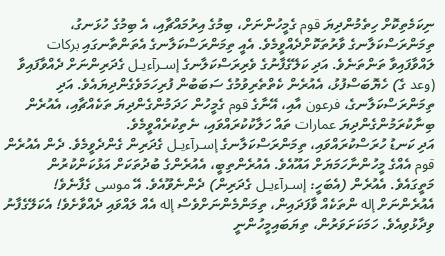ނިކަމެތިކޮށް ހިތެމުންދިޔަ قوم ގެމީހުންނަށް، ބިމުގެ އިރުމައްޗާއި، އެ ބިމުގެ ހުޅަނގު، ތިމަންރަސްކަލާނގެ ވާރުތަކޮށްދެއްވީމެވެ. އެއީ ތިމަންރަސްކަލާނގެ އެތަންތާނގައި بركات ލައްވާފައިވާ ތަންތަނެވެ. އަދި ކަލޭގެފާނުގެ ވެރިރަސްކަލާނގެ إسـرآءيـل ގެދަރިންނަށް ދެއްވާފައިވާ (وعد ގެ) ހެޔޮބަސްފުޅު، އެއުރެން ކެތްތެރިވުމުގެ ސަބަބުން ފުރިހަމަވެގެންދިޔައެވެ. އަދި ތިމަންރަސްކަލާނގެ، فرعون އާއި، އޭނާގެ قوم ގެމީހުން ހަދަމުންގެންދިޔަ ތަކެއްޗާއި، އެއުރެން ބިނާކުރަމުންގެންދިޔަ عمارات ތައް ހަލާކުކުރައްވައި، ނެތިކުރެއްވީމެވެ.
އަދި ކަނޑު ހުރަސްކުރައްވައި، ތިމަންރަސްކަލާނގެ إسـرآءيـل ގެދަރިން ގެންދެވީމެވެ. ދެން އެއުރެން قوم އެއްގެ މީހުންނާހަމަޔަށް އައޫއެވެ. އެއުރެންތިބީ، އެއުރެންގެ ބުދުތަކަށް އަޅުކަންކުރުން މަތީގައެވެ. އެއުރެން (އެބަހީ: إسـرآءيـل ގެދަރިން) ދެންނެވޫއެވެ. އޭ موسى ގެފާނެވެ! އެއުރެންނަށް إله ންތަކެއް ވާފަދައިން، ތިމަންމެންނަށްވެސް إله އެއް ލައްވައި ދެއްވާށެވެ! އެކަލޭގެފާނު ވިދާޅުވިއެވެ. ހަމަކަށަވަރުން، ތިޔަބައިމީހުންނީ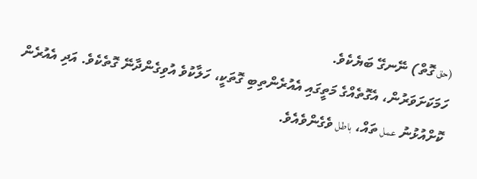(حق ގޮތް) ނޭނގޭ ބަޔެކެވެ.
ހަމަކަށަވަރުން، އެގޮތެއްގެ މަތީގައި އެއުރެންތިބި ގޮތަކީ، ހަލާކުވެ އުވިގެންދާނޭ ގޮތެކެވެ. އަދި އެއުރެން ކޮށްއުޅުނު عمل ތައް، باطل ވެގެންވެއެވެ.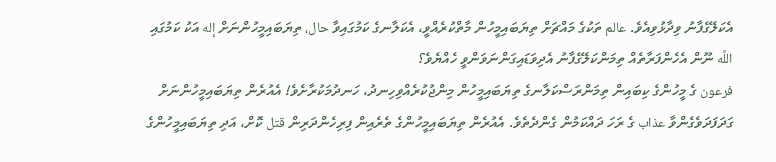އެކަލޭގެފާނު ވިދާޅުވިއެވެ. عالم ތަކުގެ މައްޗަށް ތިޔަބައިމީހުން މާތްކުރެއްވީ، އެކަލާނގެ ކަމުގައިވާ حال، ތިޔަބައިމީހުންނަށް إله އަކު ކަމުގައި اللَّه ނޫން އެހެންފަރާތެއް ތިމަންކަލޭގެފާނު އެދިވަޑައިގަންނަވަންވީ ހެއްޔެވެ؟
فرعون ގެ މީހުންގެ ކިބައިން ތިމަންރަސްކަލާނގެ ތިޔަބައިމީހުން މިންޖުކުރެއްވިހިނދު، ހަނދުމަކުރާށެވެ! އެއުރެން ތިޔަބައިމީހުންނަށް ގަދަފަދަވެގެންވާ عذاب ގެ ރަހަ ދައްކަމުން ގެންދެތެވެ. އެއުރެން ތިޔަބައިމީހުންގެ ތެރެއިން ފިރިހެންދަރިން قتل ކޮށް، އަދި ތިޔަބައިމީހުންގެ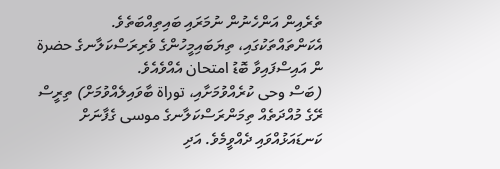ތެރެއިން އަންހެނުން ނުމަރައި ބައިތިއްބަތެވެ. އެކަންތައްތަކުގައި، ތިޔަބައިމީހުންގެ ވެރިރަސްކަލާނގެ حضرة ން އައިސްފައިވާ ބޮޑު امتحان އެއްވެއެވެ.
(ބަސް وحى ކުރެއްވުމަށާއި، توراة ބާވައިލެއްވުމަށް) ތިރީސް ރޭގެ މުއްދަތެއް ތިމަންރަސްކަލާނގެ موسى ގެފާނަށް ކަނޑައަޅުއްވައި ދެއްވީމެވެ. އަދި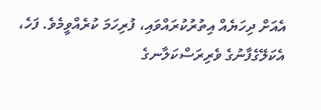އެއަށް ދިހަޔެއް އިތުރުކުރައްވައި، ފުރިހަމަ ކުރެއްވީމެވެ. ފަހެ، އެކަލޭގެފާނުގެ ވެރިރަސްކަލާނގެ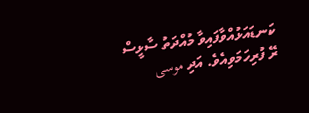ކަނޑައަޅުއްވާފައިވާ މުއްދަތު ސާޅީސް ރޭ ފުރިހަމަވިއެވެ. އަދި موسى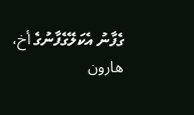ގެފާނު އެކަލޭގެފާނުގެ أخ، هارون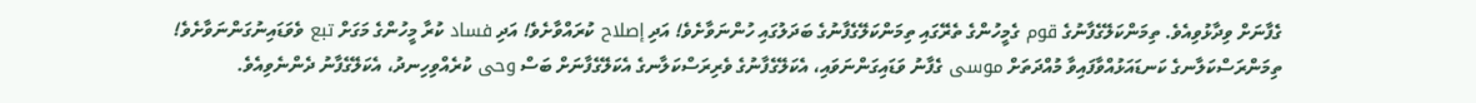ގެފާނަށް ވިދާޅުވިއެވެ. ތިމަންކަލޭގެފާނުގެ قوم ގެމީހުންގެ ތެރޭގައި ތިމަންކަލޭގެފާނުގެ ބަދަލުގައި ހުންނަވާށެވެ! އަދި إصلاح ކުރައްވާށެވެ! އަދި فساد ކުރާ މީހުންގެ މަގަށް تبع ވެވަޑައިނުގަންނަވާށެވެ!
ތިމަންރަސްކަލާނގެ ކަނޑައަޅުއްވާފައިވާ މުއްދަތަށް موسى ގެފާނު ވަޑައިގަންނަވައި، އެކަލޭގެފާނުގެ ވެރިރަސްކަލާނގެ އެކަލޭގެފާނަށް ބަސް وحى ކުރެއްވިހިނދު، އެކަލޭގެފާނު ދެންނެވިއެވެ.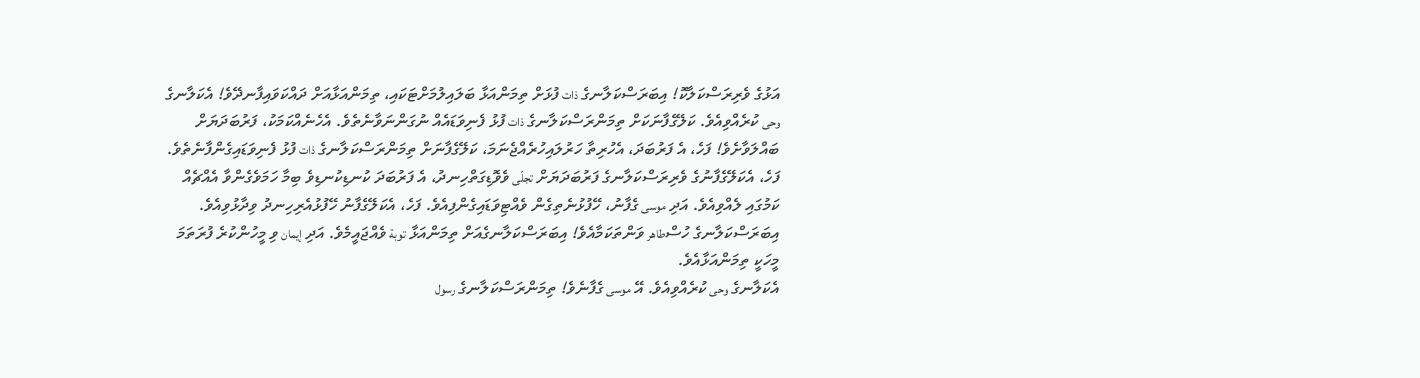އަޅުގެ ވެރިރަސްކަލާކޮ! އިބަރަސްކަލާނގެ ذات ފުޅަށް ތިމަންއަޅާ ބަލައިލުމަށްޓަކައި، ތިމަންއަޅާއަށް ދައްކަވައިފާނދޭވެ! އެކަލާނގެ وحى ކުރެއްވިއެވެ. ކަލޭގެފާނަކަށް ތިމަންރަސްކަލާނގެ ذات ފުޅު ފެނިވަޑައެއް ނުގަންނަވާނެތެވެ. އެހެނެއްކަމަކު، ފަރުބަދަޔަށް ބައްލަވާށެވެ! ފަހެ، އެ ފަރުބަދަ، އެހުރިތާ ހަރުލައިހުރެއްޖެނަމަ، ކަލޭގެފާނަށް ތިމަންރަސްކަލާނގެ ذات ފުޅު ފެނިވަޑައިގެންފާނެތެވެ. ފަހެ، އެކަލޭގެފާނުގެ ވެރިރަސްކަލާނގެ ފަރުބަދަޔަށް تجلّى ވެވޮޑިގަތްހިނދު، އެ ފަރުބަދަ ކުނޑިކުނޑިވެ ބިމާ ހަމަވެގެންވާ އެއްޗެއް ކަމުގައި ލެއްވިއެވެ. އަދި موسى ގެފާނު، ހޭފުޅުނެތިގެން ވެއްޓިވަޑައިގެންފިއެވެ. ފަހެ، އެކަލޭގެފާނު ހޭފުޅުއެރިހިނދު ވިދާޅުވިއެވެ. އިބަރަސްކަލާނގެ ހުސްطاهر ވަންތަކަމާއެވެ! އިބަރަސްކަލާނގެއަށް ތިމަންއަޅާ توبة ވެއްޖައީމެވެ. އަދި إيمان ވި މީހުންކުރެ ފުރަތަމަ މީހަކީ ތިމަންއަޅާއެވެ.
އެކަލާނގެ وحى ކުރެއްވިއެވެ. އޭ موسى ގެފާނެވެ! ތިމަންރަސްކަލާނގެ رسول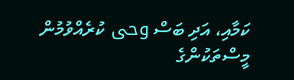ކަމާއި، އަދި ބަސް وحى ކުރެއްވުމުން މީސްތަކުންގެ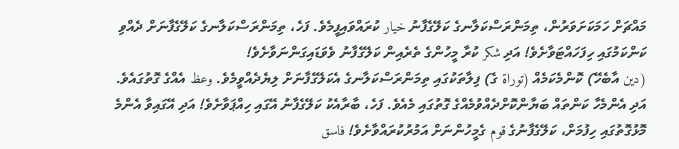މައްޗަށް ހަމަކަށަވަރުން، ތިމަންރަސްކަލާނގެ ކަލޭގެފާނު خيار ކުރައްވައިފީމެވެ. ފަހެ، ތިމަންރަސްކަލާނގެ ކަލޭގެފާނަށް ދެއްވި ކަންކަމުގައި ހިފަހައްޓަވާށެވެ! އަދި شكر ކުރާ މީހުންގެ ތެރެއިން ކަލޭގެފާނު ވެވަޑައިގަންނަވާށެވެ!
(دين އާބެހޭ) ކޮންމެކަމެއް (توراة ގެ) ފިލާތަކުގައި ތިމަންރަސްކަލާނގެ އެކަލޭގެފާނަށް ލިޔެދެއްވީމެވެ. وعظ އެއްގެ ގޮތުގައެވެ. އަދި އެންމެހާ ކަންތައް ބަޔާންކޮށްދެއްވުމެއްގެ ގޮތުގައި މެއެވެ. ފަހެ، ބާރާއެކު ކަލޭގެފާނު އޭގައި ހިއްޕަވާށެވެ! އަދި އޭގައިވާ އެންމެ މޮޅުގޮތުގައި ހިފުމަށް، ކަލޭގެފާނުގެ قوم ގެމީހުންނަށް އަމުރުކުރައްވާށެވެ! فاسق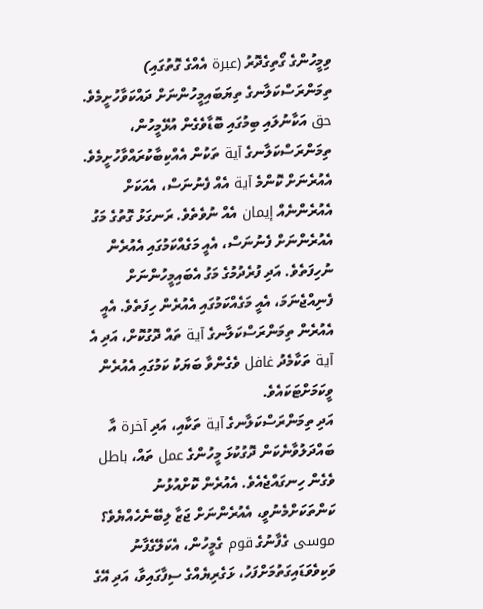ވިމީހުންގެ ގޯތިގެދޮރު (عبرة އެއްގެ ގޮތުގައި) ތިމަންރަސްކަލާނގެ ތިޔަބައިމީހުންނަށް ދައްކަވާހުށީމެވެ.
حق އަކާނުލައި ބިމުގައި ބޮޑާވެގެން އުޅޭމީހުން، ތިމަންރަސްކަލާނގެ آية ތަކުން އެއްކިބާކުރައްވާހުށީމެވެ. އެއުރެނަށް ކޮންމެ آية އެއް ފެނުނަސް، އެއަކަށް އެއުރެންނެއް إيمان އެއް ނުވެތެވެ. ރަނގަޅު ގޮތުގެ މަގު އެއުރެންނަށް ފެނުނަސް، އެއީ މަގެއްކަމުގައި އެއުރެން ނުހިފަތެވެ. އަދި ފުރެދުމުގެ މަގު އެބައިމީހުންނަށް ފެނިއްޖެނަމަ، އެއީ މަގެއްކަމުގައި އެއުރެން ހިފަތެވެ. އެއީ އެއުރެން ތިމަންރަސްކަލާނގެ آية ތައް ދޮގުކޮށް، އަދި އެ آية ތަކާމެދު غافل ވެގެންވާ ބަޔަކު ކަމުގައި އެއުރެން ވީކަމަށްޓަކައެވެ.
އަދި ތިމަންރަސްކަލާނގެ آية ތަކާއި، އަދި آخرة އާ ބައްދަލުވާނެކަން ދޮގުކުޅަ މީހުންގެ عمل ތައް، باطل ވެގެން ހިނގައްޖެއެވެ. އެއުރެން ކޮށްއުޅުނު ކަންތަކަށްމެނުވީ، އެއުރެންނަށް ޖަޒާ ލިބޭނެހެއްޔެވެ؟
موسى ގެފާނުގެ قوم ގެމީހުން، އެކަލޭގެފާނު ވަކިވެވަޑައިގަތުމަށްފަހު، ޅަގެރިޔެއްގެ ސިފާގައިވާ، އަދި އޭގެ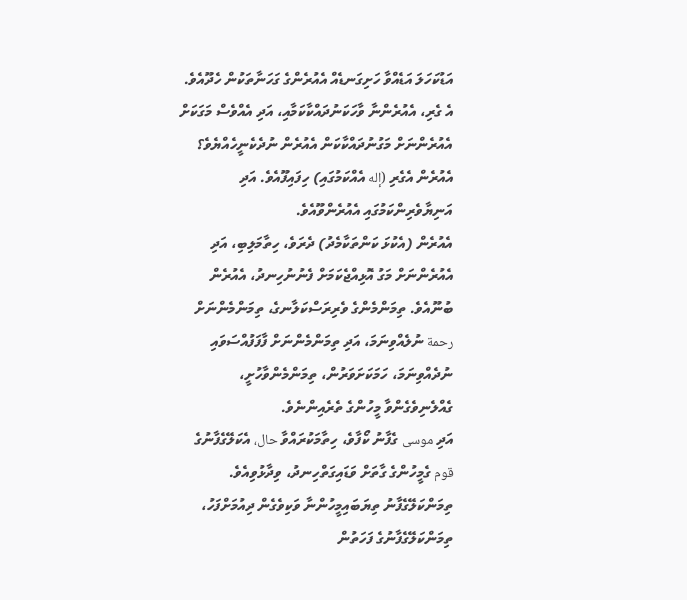އަޑުކަހަލަ އަޑެއްވާ ހަށިގަނޑެއް އެއުރެންގެ ގަހަނާތަކުން ހެދޫއެވެ. އެ ގެރި، އެއުރެންނާ ވާހަކަނުދައްކާކަމާއި، އަދި އެއްވެސް މަގަކަށް އެއުރެންނަށް މަގުނުދައްކާކަން އެއުރެން ނުދެކެނީހެއްޔެވެ؟ އެއުރެން އެގެރި (إله އެއްކަމުގައި) ހިފައިފޫއެވެ. އަދި އަނިޔާވެރިންކަމުގައި އެއުރެންވޫއެވެ.
އެއުރެން (އެކުޅަ ކަންތަކާމެދު) ދެރަވެ، ހިތާމަލިބި، އަދި އެއުރެންނަށް މަގު އޮޅިއްޖެކަމަށް ފެނުނުހިނދު، އެއުރެން ބުނޫއެވެ. ތިމަންމެންގެ ވެރިރަސްކަލާނގެ، ތިމަންމެންނަށް رحمة ނުލެއްވިނަމަ، އަދި ތިމަންމެންނަށް ފާފަފުއްސަވައި ނުދެއްވިނަމަ، ހަމަކަށަވަރުން، ތިމަންމެންވާހުށީ، ގެއްލެނިވެގެންވާ މީހުންގެ ތެރެއިންނެވެ.
އަދި موسى ގެފާނު ކޯފާވެ، ހިތާމަކުރައްވާ حال، އެކަލޭގެފާނުގެ قوم ގެމީހުންގެ ގާތަށް ވަޑައިގަތްހިނދު، ވިދާޅުވިއެވެ. ތިމަންކަލޭގެފާނު ތިޔަބައިމީހުންނާ ވަކިވެގެން ދިއުމަށްފަހު، ތިމަންކަލޭގެފާނުގެ ފަހަތުން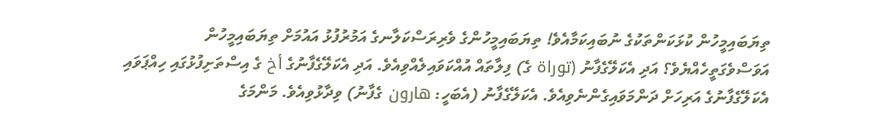ތިޔަބައިމީހުން ކުޅަކަންތަކުގެ ނުބައިކަމާއެވެ! ތިޔަބައިމީހުންގެ ވެރިރަސްކަލާނގެ އަމުރުފުޅު އައުމަށް ތިޔަބައިމީހުން އަވަސްވެގަތީހެއްޔެވެ؟ އަދި އެކަލޭގެފާނު (توراة ގެ) ފިލާތައް އުއްކަވައިލެއްވިއެވެ. އަދި އެކަލޭގެފާނުގެ أخ ގެ އިސްތަށިފުޅުގައި ހިއްޕަވައި އެކަލޭގެފާނުގެ އަރިހަށް ދަންމަވައިގެންނެވިއެވެ. އެކަލޭގެފާނު (އެބަހީ: هارون ގެފާނު) ވިދާޅުވިއެވެ. މަންމަގެ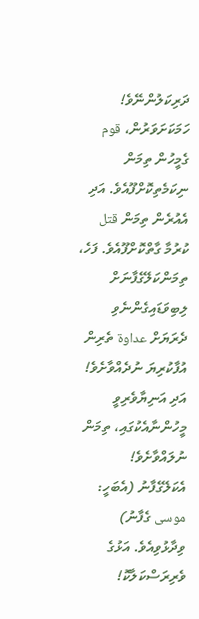ދަރިކަލުންނޭވެ! ހަމަކަށަވަރުން، قوم ގެމީހުން ތިމަން ނިކަމެތިކޮށްފޫއެވެ. އަދި އެއުރެން ތިމަން قتل ކުރުމާ ގާތްކޮށްފޫއެވެ. ފަހެ، ތިމަންކަލޭގެފާނަށް ލިބިވަޑައިގެންނެވި ދެރަޔަށް عداوة ތެރިން އުފާކުރިޔަ ނުދެއްވާށެވެ! އަދި އަނިޔާވެރިވީ މީހުންނާއެކުގައި، ތިމަން ނުލައްވާށެވެ!
އެކަލޭގެފާނު (އެބަހީ: موسى ގެފާނު) ވިދާޅުވިއެވެ. އަޅުގެ ވެރިރަސްކަލާކޮ!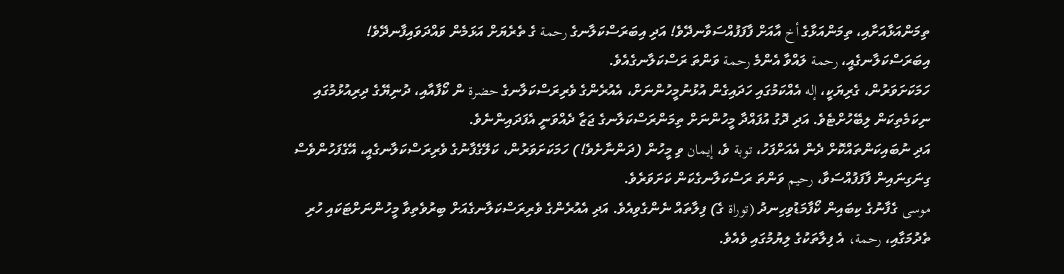ތިމަންއަޅާއަށާއި، ތިމަންއަޅާގެ أخ އާއަށް ފާފަފުއްސަވާނދޭވެ! އަދި އިބަރަސްކަލާނގެ رحمة ގެ ތެރެޔަށް އަޅަމެން ވައްދަވައިފާނދޭވެ! އިބަރަސްކަލާނގެއީ، رحمة ލައްވާ އެންމެ رحمة ވަންތަ ރަސްކަލާނގެއެވެ.
ހަމަކަށަވަރުން، ގެރިޔަކީ، إله އެއްކަމުގައި ހަދައިގެން އުޅުނުމީހުންނަށް، އެއުރެންގެ ވެރިރަސްކަލާނގެ حضرة ން ކޯފާއާއި، ދުނިޔޭގެ ދިރިއުޅުމުގައި ނިކަމެތިކަން ލިބޭހުށްޓެވެ. އަދި ދޮގު އުފައްދާ މީހުންނަށް ތިމަންރަސްކަލާނގެ ޖަޒާ ދެއްވަނީ އެފަދައިންނެވެ.
އަދި ނުބައިކަންތައްކޮށް ދެން އެއަށްފަހު، توبة ވެ، إيمان ވި މީހުން (ދަންނާށެވެ!) ހަމަކަށަވަރުން، ކަލޭގެފާނުގެ ވެރިރަސްކަލާނގެއީ، އޭގެފަހުންވެސް ގިނަގިނައިން ފާފަފުއްސަވާ، رحيم ވަންތަ ރަސްކަލާނގެކަން ކަށަވަރެވެ.
موسى ގެފާނުގެ ކިބައިން ކޯފާމަޑުވިހިނދު (توراة ގެ) ފިލާތައް ނެންގެވިއެވެ. އަދި އެއުރެންގެ ވެރިރަސްކަލާނގެއަށް ބިރުވެތިވާ މީހުންނަށްޓަކައި ހުރި ތެދުމަގާއި، رحمة، އެ ފިލާތަކުގެ ލިޔުމުގައި ވެއެވެ.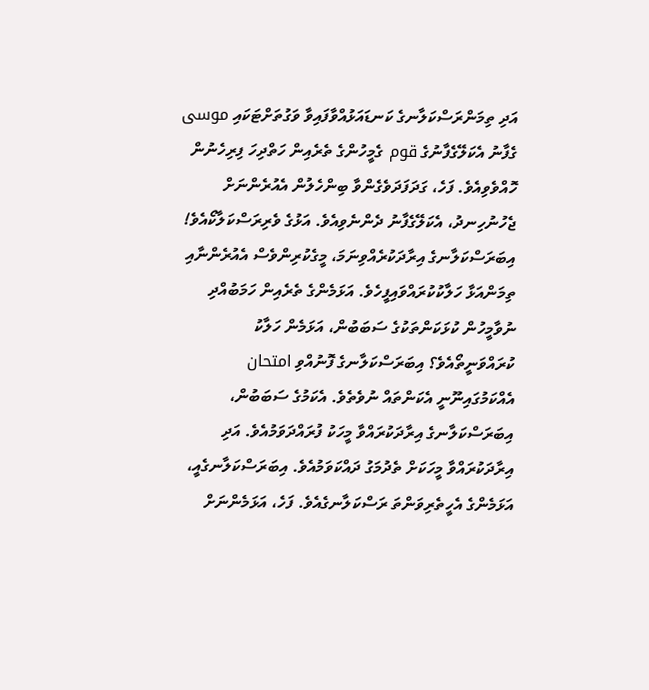އަދި ތިމަންރަސްކަލާނގެ ކަނޑައަޅުއްވާފައިވާ ވަގުތަށްޓަކައި موسى ގެފާނު އެކަލޭގެފާނުގެ قوم ގެމީހުންގެ ތެރެއިން ހަތްދިހަ ފިރިހެނުން ހޮއްވެވިއެވެ. ފަހެ، ގަދަފަދަވެގެންވާ ބިންހެލުން އެއުރެންނަށް ޖެހުނުހިނދު، އެކަލޭގެފާނު ދެންނެވިއެވެ. އަޅުގެ ވެރިރަސްކަލާކޯއެވެ! އިބަރަސްކަލާނގެ އިރާދަކުރެއްވިނަމަ، މީގެކުރިންވެސް އެއުރެންނާއި ތިމަންއަޅާ ހަލާކުކުރައްވައިފީހެވެ. އަޅަމެންގެ ތެރެއިން ހަމަބުއްދި ނުވާމީހުން ކުޅަކަންތަކުގެ ސަބަބުން، އަޅަމެން ހަލާކު ކުރައްވަނީތޯއެވެ؟ އިބަރަސްކަލާނގެ ފޮނުއްވި امتحان އެއްކަމުގައިނޫނީ އެކަންތައް ނުވެތެވެ. އެކަމުގެ ސަބަބުން، އިބަރަސްކަލާނގެ އިރާދަކުރައްވާ މީހަކު ފުރައްދަވަމުއެވެ. އަދި އިރާދަކުރައްވާ މީހަކަށް ތެދުމަގު ދައްކަވަމުއެވެ. އިބަރަސްކަލާނގެއީ، އަޅަމެންގެ އެހީތެރިވަންތަ ރަސްކަލާނގެއެވެ. ފަހެ، އަޅަމެންނަށް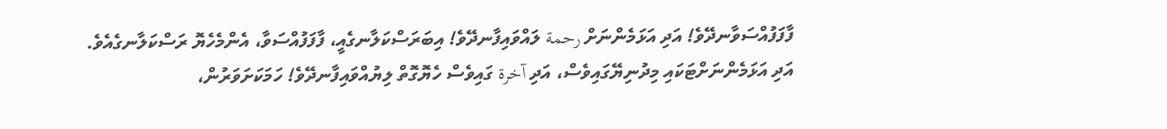ފާފަފުއްސަވާނދޭވެ! އަދި އަޅަމެންނަށް رحمة ލައްވައިފާނދޭވެ! އިބަރަސްކަލާނގެއީ، ފާފަފުއްސަވާ، އެންމެހެޔޮ ރަސްކަލާނގެއެވެ.
އަދި އަޅަމެންނަށްޓަކައި މިދުނިޔޭގައިވެސް، އަދި آخرة ގައިވެސް ހެޔޮގޮތް ލިޔުއްވައިފާނދޭވެ! ހަމަކަށަވަރުން،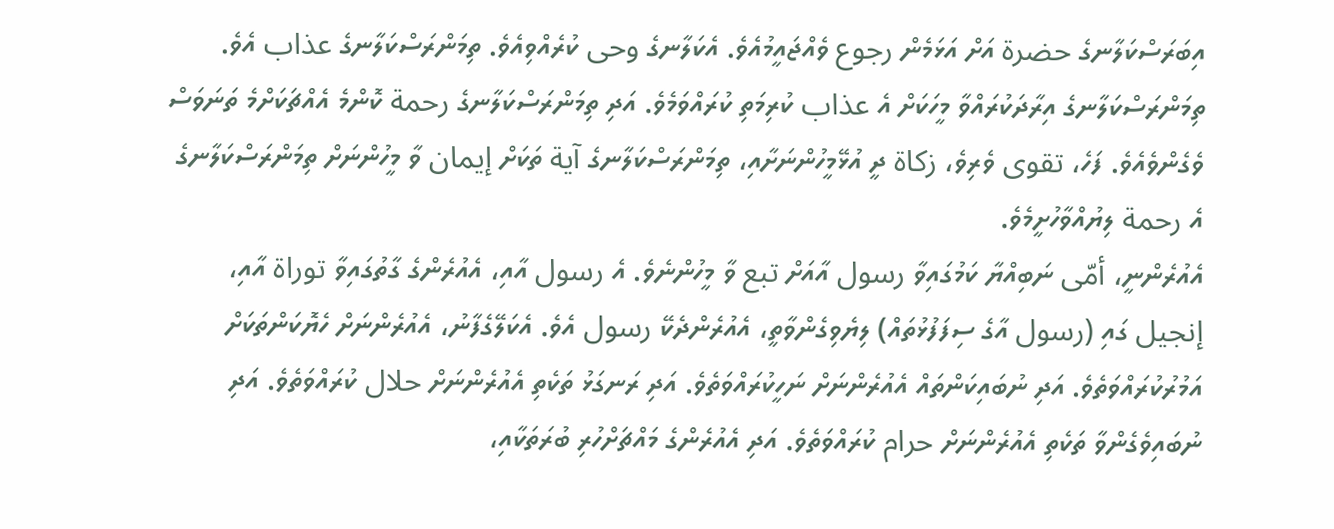އިބަރަސްކަލާނގެ حضرة އަށް އަޅަމެން رجوع ވެއްޖައީމުއެވެ. އެކަލާނގެ وحى ކުރެއްވިއެވެ. ތިމަންރަސްކަލާނގެ عذاب އެވެ. ތިމަންރަސްކަލާނގެ އިރާދަކުރައްވާ މީހަކަށް އެ عذاب ކުރިމަތި ކުރައްވަމެވެ. އަދި ތިމަންރަސްކަލާނގެ رحمة ކޮންމެ އެއްޗަކަށްމެ ތަނަވަސް ވެގެންވެއެވެ. ފަހެ، تقوى ވެރިވެ، زكاة ދީ އުޅޭމީހުންނަށާއި، ތިމަންރަސްކަލާނގެ آية ތަކަށް إيمان ވާ މީހުންނަށް ތިމަންރަސްކަލާނގެ އެ رحمة ލިޔުއްވާހުށީމެވެ.
އެއުރެންނީ، أمّى ނަބިއްޔާ ކަމުގައިވާ رسول އާއަށް تبع ވާ މީހުންނެވެ. އެ رسول އާއި، އެއުރެންގެ ގާތުގައިވާ توراة އާއި، إنجيل ގައި (رسول އާގެ ސިފަފުޅުތައް) ލިޔެވިގެންވާތީ، އެއުރެންދެކޭ رسول އެވެ. އެކަލޭގެފާނު، އެއުރެންނަށް ހެޔޮކަންތަކަށް އަމުރުކުރައްވަތެވެ. އަދި ނުބައިކަންތައް އެއުރެންނަށް ނަހީކުރައްވަތެވެ. އަދި ރަނގަޅު ތަކެތި އެއުރެންނަށް حلال ކުރައްވަތެވެ. އަދި ނުބައިވެގެންވާ ތަކެތި އެއުރެންނަށް حرام ކުރައްވަތެވެ. އަދި އެއުރެންގެ މައްޗަށްހުރި ބުރަތަކާއި،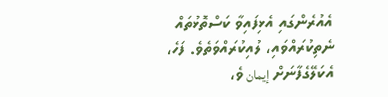އެއުރެންގައި އެޅިފައިވާ ކަސްތޮޅުތައް ނެތިކުރައްވައި، ލުއިކުރައްވަތެވެ. ފަހެ، އެކަލޭގެފާނަށް إيمان ވެ،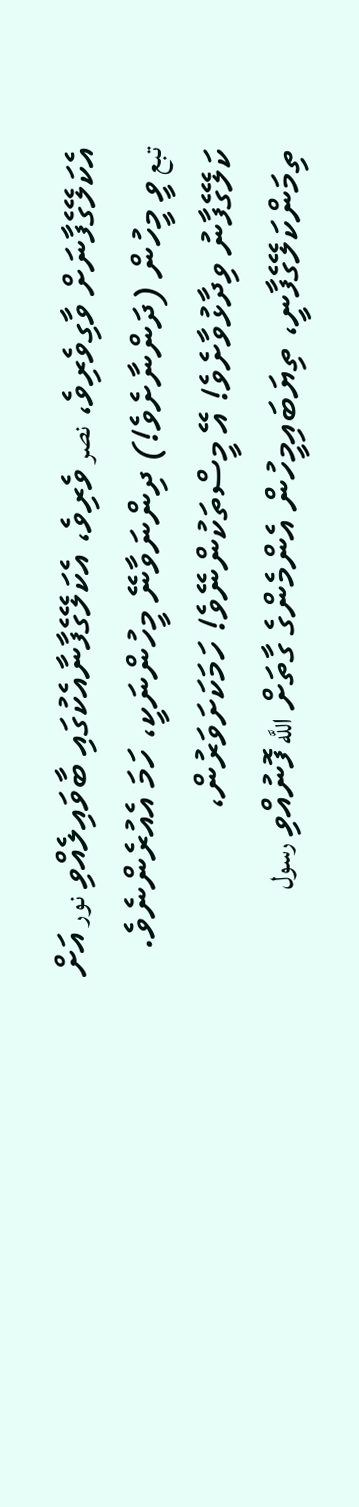އެކަލޭގެފާނަށް ވާގިވެރިވެ، نصر ވެރިވެ، އެކަލޭގެފާނާއެކުގައި ބާވައިލެއްވި نور އަށް تبع ވީ މީހުން (ދަންނާށެވެ!) ދިންނަވާނޭ މީހުންނަކީ، ހަމަ އެއުރެންނެވެ.
ކަލޭގެފާނު ވިދާޅުވާށެވެ! އޭ މީސްތަކުންނޭވެ! ހަމަކަށަވަރުން، ތިމަންކަލޭގެފާނީ، ތިޔަބައިމީހުން އެންމެންގެ ގާތަށް اللَّه ފޮނުއްވި رسول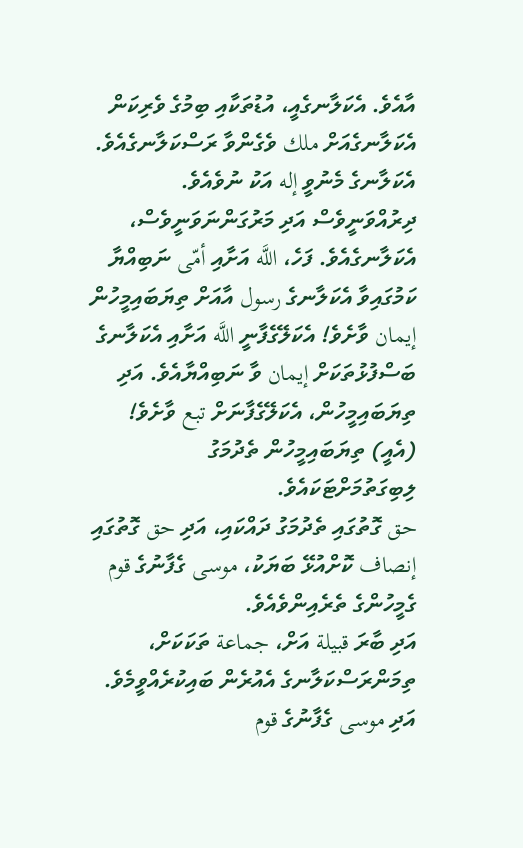އާއެވެ. އެކަލާނގެއީ، އުޑުތަކާއި ބިމުގެ ވެރިކަން އެކަލާނގެއަށް ملك ވެގެންވާ ރަސްކަލާނގެއެވެ. އެކަލާނގެ މެނުވީ إله އަކު ނުވެއެވެ. ދިރުއްވަނީވެސް އަދި މަރުގަންނަވަނީވެސް، އެކަލާނގެއެވެ. ފަހެ، اللَّه އަށާއި أمّى ނަބިއްޔާ ކަމުގައިވާ އެކަލާނގެ رسول އާއަށް ތިޔަބައިމީހުން إيمان ވާށެވެ! އެކަލޭގެފާނީ اللَّه އަށާއި އެކަލާނގެ ބަސްފުޅުތަކަށް إيمان ވާ ނަބިއްޔާއެވެ. އަދި ތިޔަބައިމީހުން، އެކަލޭގެފާނަށް تبع ވާށެވެ! (އެއީ) ތިޔަބައިމީހުން ތެދުމަގު ލިބިގަތުމަށްޓަކައެވެ.
حق ގޮތުގައި ތެދުމަގު ދައްކައި، އަދި حق ގޮތުގައި إنصاف ކޮށްއުޅޭ ބަޔަކު، موسى ގެފާނުގެ قوم ގެމީހުންގެ ތެރެއިންވެއެވެ.
އަދި ބާރަ قبيلة އަށް، جماعة ތަކަކަށް، ތިމަންރަސްކަލާނގެ އެއުރެން ބައިކުރެއްވީމެވެ. އަދި موسى ގެފާނުގެ قوم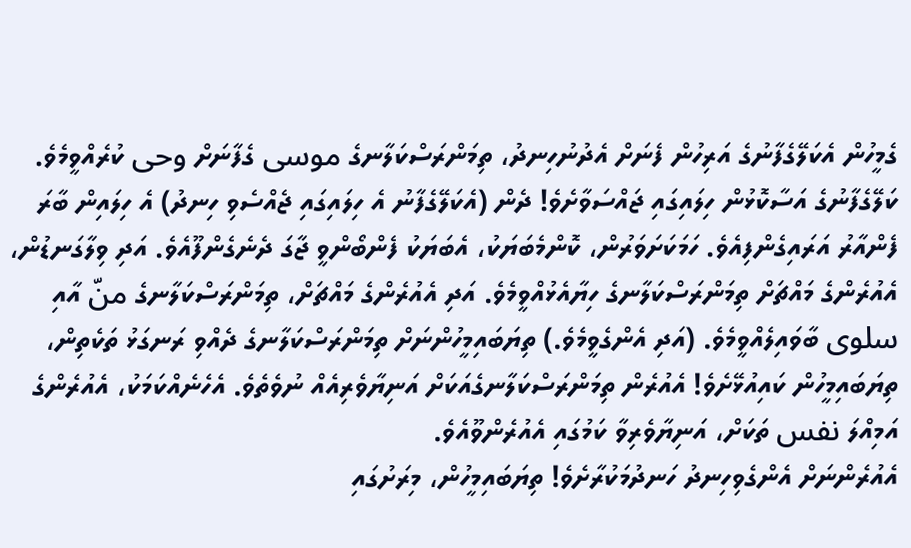ގެމީހުން އެކަލޭގެފާނުގެ އަރިހުން ފެނަށް އެދުނުހިނދު، ތިމަންރަސްކަލާނގެ موسى ގެފާނަށް وحى ކުރެއްވީމެވެ. ކަލޭގެފާނުގެ އަސާކޮޅުން ހިލައިގައި ޖައްސަވާށެވެ! ދެން (އެކަލޭގެފާނު އެ ހިލައިގައި ޖެއްސެވި ހިނދު) އެ ހިލައިން ބާރަ ފެންއާރު އަރައިގެންފިއެވެ. ހަމަކަށަވަރުން، ކޮންމެބަޔަކު، އެބަޔަކު ފެންބޯންވީ ޖާގަ ދެނެގެންފޫއެވެ. އަދި ވިލާގަނޑުން، އެއުރެންގެ މައްޗަށް ތިމަންރަސްކަލާނގެ ހިޔާއެޅުއްވީމެވެ. އަދި އެއުރެންގެ މައްޗަށް، ތިމަންރަސްކަލާނގެ منّ އާއި سلوى ބާވައިލެއްވީމެވެ. (އަދި އެންގެވީމެވެ.) ތިޔަބައިމީހުންނަށް ތިމަންރަސްކަލާނގެ ދެއްވި ރަނގަޅު ތަކެތިން، ތިޔަބައިމީހުން ކައިއުޅޭށެވެ! އެއުރެން ތިމަންރަސްކަލާނގެއަކަށް އަނިޔާވެރިއެއް ނުވެތެވެ. އެހެނެއްކަމަކު، އެއުރެންގެ އަމިއްލަ نفس ތަކަށް، އަނިޔާވެރިވާ ކަމުގައި އެއުރެންވޫއެވެ.
އެއުރެންނަށް އެންގެވިހިނދު ހަނދުމަކުރާށެވެ! ތިޔަބައިމީހުން، މިރަށުގައި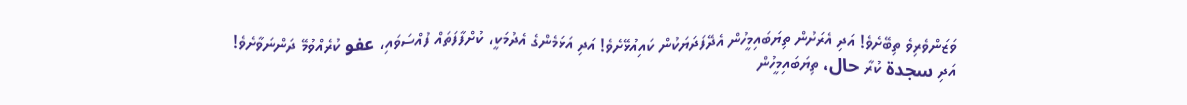ވަޒަންވެރިވެ ތިބޭށެވެ! އަދި އެރަށުން ތިޔަބައިމީހުން އެދޭފަދަޔަކުން ކައިއުޅޭށެވެ! އަދި އަޅަމެންގެ އެދުމަކީ، ކުށްފާފަތައް ފުއްސަވައި، عفو ކުރެއްވުމޭ ދަންނަވާށެވެ! އަދި سجدة ކުރާ حال، ތިޔަބައިމީހުން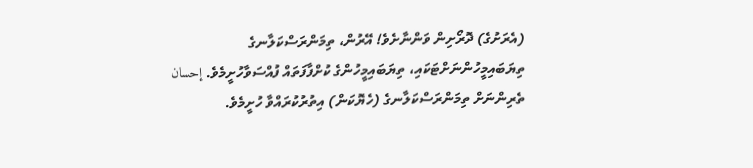(އެރަށުގެ) ދޮރޯށިން ވަންނާށެވެ! އޭރުން، ތިމަންރަސްކަލާނގެ ތިޔަބައިމީހުންނަށްޓަކައި، ތިޔަބައިމީހުންގެ ކުށްފާފަތައް ފުއްސަވާހުށީމެވެ. إحسان ތެރިންނަށް ތިމަންރަސްކަލާނގެ (ހެޔޮކަން) އިތުރުކުރައްވާ ހުށީމެވެ.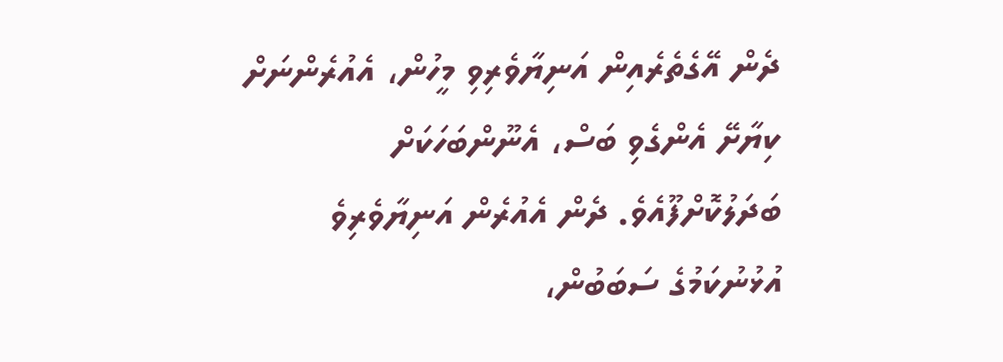ދެން އޭގެތެރެއިން އަނިޔާވެރިވި މީހުން، އެއުރެންނަށް ކިޔާށޭ އެންގެވި ބަސް، އެނޫންބަހަކަށް ބަދަލުކޮށްފޫއެވެ. ދެން އެއުރެން އަނިޔާވެރިވެ އުޅުނުކަމުގެ ސަބަބުން،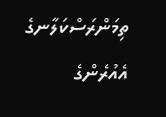ތިމަންރަސްކަލާނގެ އެއުރެންގެ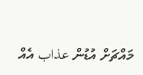މައްޗަށް އުޑުން عذاب އެއް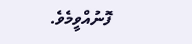ފޮނުއްވީމެވެ.